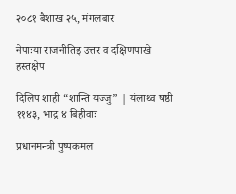२०८१ बैशाख २५, मंगलबार

नेपाःया राजनीतिइ उत्तर व दक्षिणपाखे हस्तक्षेप

दिलिप शाही “शान्ति यज्जु” | यंलाथ्व षष्ठी ११४३, भाद्र ४ बिहीवाः

प्रधानमन्त्री पुष्पकमल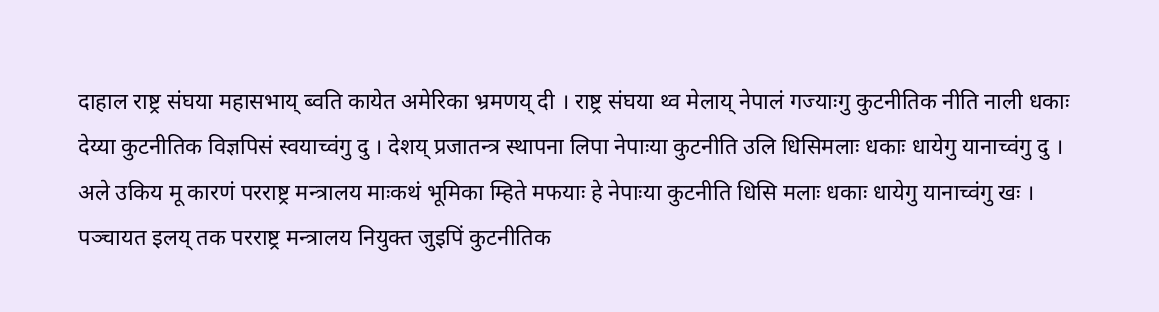दाहाल राष्ट्र संघया महासभाय् ब्वति कायेत अमेरिका भ्रमणय् दी । राष्ट्र संघया थ्व मेलाय् नेपालं गज्याःगु कुटनीतिक नीति नाली धकाः देय्या कुटनीतिक विज्ञपिसं स्वयाच्वंगु दु । देशय् प्रजातन्त्र स्थापना लिपा नेपाःया कुटनीति उलि धिसिमलाः धकाः धायेगु यानाच्वंगु दु । अले उकिय मू कारणं परराष्ट्र मन्त्रालय माःकथं भूमिका म्हिते मफयाः हे नेपाःया कुटनीति धिसि मलाः धकाः धायेगु यानाच्वंगु खः । पञ्चायत इलय् तक परराष्ट्र मन्त्रालय नियुक्त जुइपिं कुटनीतिक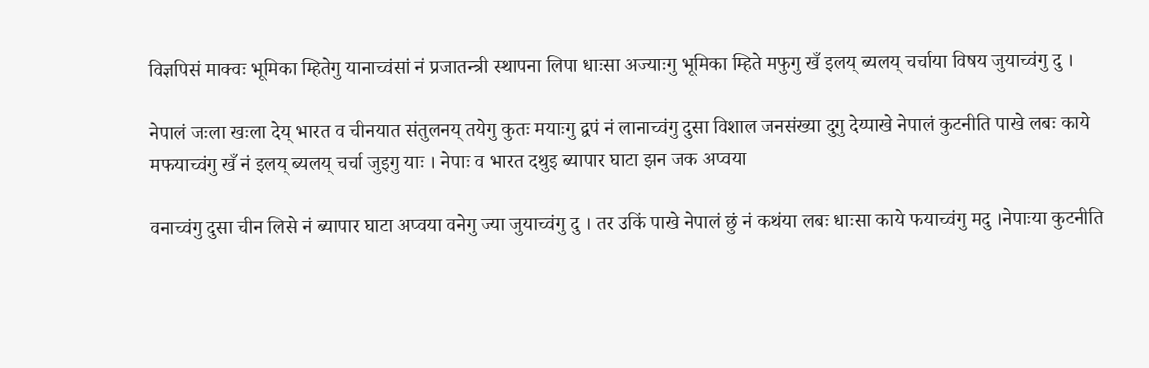विज्ञपिसं माक्वः भूमिका म्हितेगु यानाच्वंसां नं प्रजातन्त्री स्थापना लिपा धाःसा अज्याःगु भूमिका म्हिते मफुगु खँ इलय् ब्यलय् चर्चाया विषय जुयाच्वंगु दु ।

नेपालं जःला खःला देय् भारत व चीनयात संतुलनय् तयेगु कुतः मयाःगु द्वपं नं लानाच्वंगु दुसा विशाल जनसंख्या दुगु देय्पाखे नेपालं कुटनीति पाखे लबः काये मफयाच्वंगु खँ नं इलय् ब्यलय् चर्चा जुइगु याः । नेपाः व भारत दथुइ ब्यापार घाटा झन जक अप्वया

वनाच्वंगु दुसा चीन लिसे नं ब्यापार घाटा अप्वया वनेगु ज्या जुयाच्वंगु दु । तर उकिं पाखे नेपालं छुं नं कथंया लबः धाःसा काये फयाच्वंगु मदु ।नेपाःया कुटनीति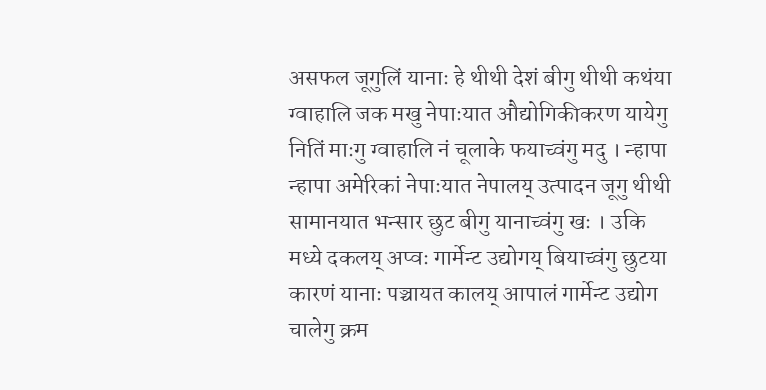असफल जूगुलिं यानाः हे थीथी देशं बीगु थीथी कथंया ग्वाहालि जक मखु नेपाःयात औद्योगिकीकरण यायेगु नितिं माःगु ग्वाहालि नं चूलाके फयाच्वंगु मदु । न्हापा न्हापा अमेरिकां नेपाःयात नेपालय् उत्पादन जूगु थीथी सामानयात भन्सार छुट बीगु यानाच्वंगु खः । उकि मध्ये दकलय् अप्वः गार्मेन्ट उद्योगय् बियाच्वंगु छुटया कारणं यानाः पञ्चायत कालय् आपालं गार्मेन्ट उद्योग चालेगु क्रम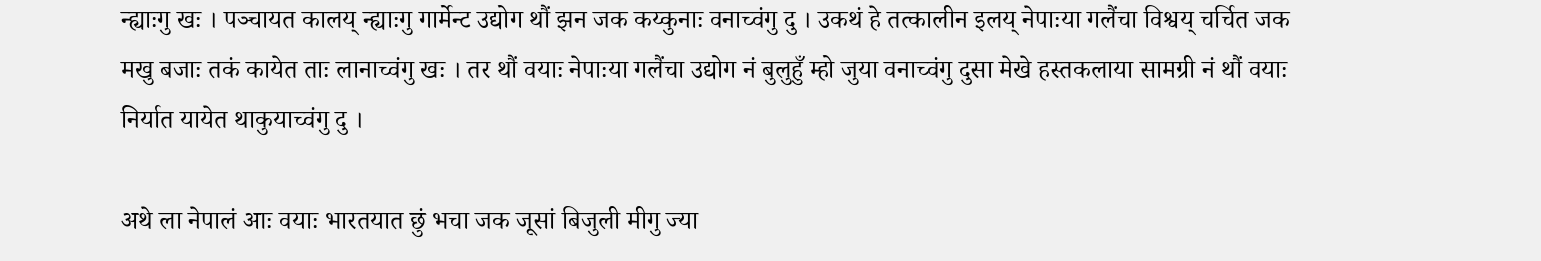न्ह्याःगु खः । पञ्चायत कालय् न्ह्याःगु गार्मेन्ट उद्योग थौं झन जक कय्कुनाः वनाच्वंगु दु । उकथं हे तत्कालीन इलय् नेपाःया गलैंचा विश्वय् चर्चित जक मखु बजाः तकं कायेत ताः लानाच्वंगु खः । तर थौं वयाः नेपाःया गलैंचा उद्योग नं बुलुहुँ म्हो जुया वनाच्वंगु दुसा मेखे हस्तकलाया सामग्री नं थौं वयाः निर्यात यायेत थाकुयाच्वंगु दु ।

अथे ला नेपालं आः वयाः भारतयात छुं भचा जक जूसां बिजुली मीगु ज्या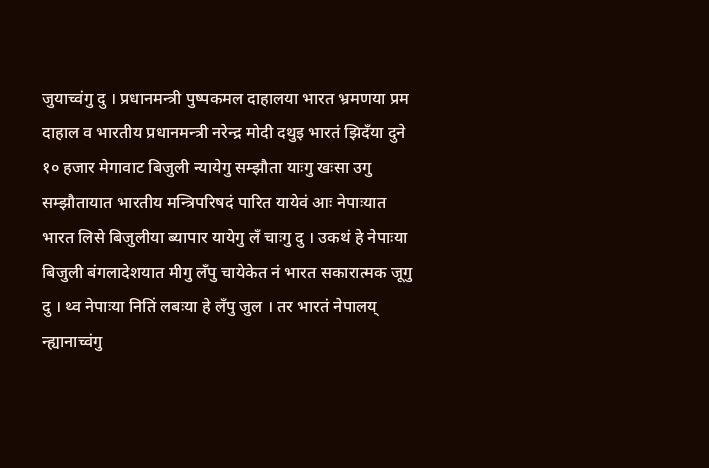जुयाच्वंगु दु । प्रधानमन्त्री पुष्पकमल दाहालया भारत भ्रमणया प्रम दाहाल व भारतीय प्रधानमन्त्री नरेन्द्र मोदी दथुइ भारतं झिदँया दुने १० हजार मेगावाट बिजुली न्यायेगु सम्झौता याःगु खःसा उगु सम्झौतायात भारतीय मन्त्रिपरिषदं पारित यायेवं आः नेपाःयात भारत लिसे बिजुलीया ब्यापार यायेगु लँ चाःगु दु । उकथं हे नेपाःया बिजुली बंगलादेशयात मीगु लँपु चायेकेत नं भारत सकारात्मक जूगु दु । थ्व नेपाःया नितिं लबःया हे लँपु जुल । तर भारतं नेपालय् न्ह्यानाच्वंगु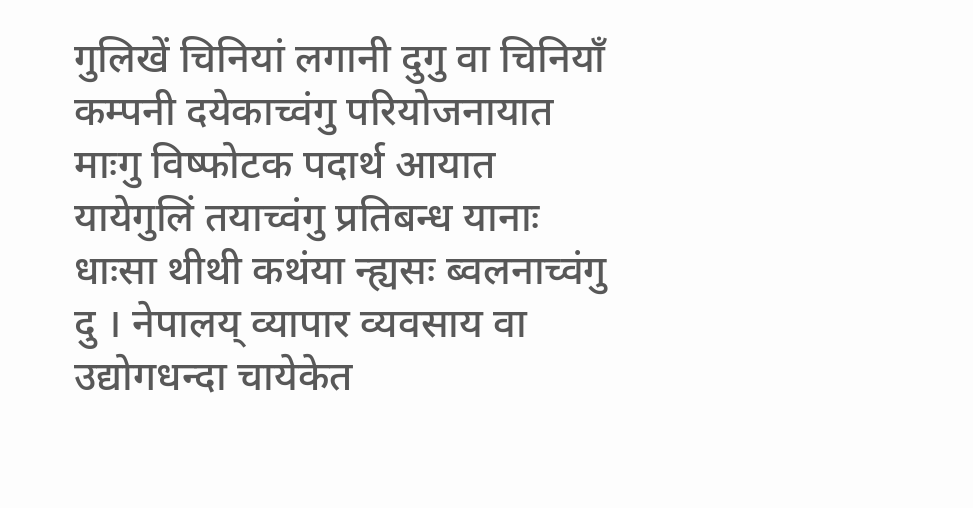गुलिखें चिनियां लगानी दुगु वा चिनियाँ कम्पनी दयेकाच्वंगु परियोजनायात माःगु विष्फोटक पदार्थ आयात यायेगुलिं तयाच्वंगु प्रतिबन्ध यानाः धाःसा थीथी कथंया न्ह्यसः ब्वलनाच्वंगु दु । नेपालय् व्यापार व्यवसाय वा उद्योगधन्दा चायेकेत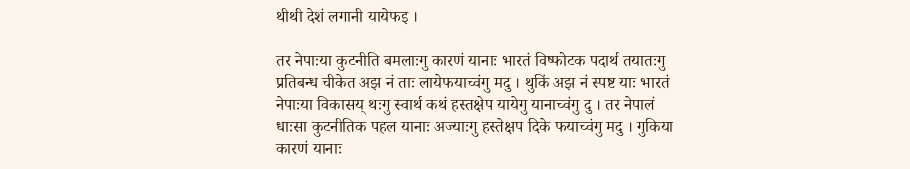थीथी देशं लगानी यायेफइ ।

तर नेपाःया कुटनीति बमलाःगु कारणं यानाः भारतं विष्फोटक पदार्थ तयातःगु प्रतिबन्ध चीकेत अझ नं ताः लायेफयाच्वंगु मदु । थुकिं अझ नं स्पष्ट याः भारतं नेपाःया विकासय् थःगु स्वार्थ कथं हस्तक्षेप यायेगु यानाच्वंगु दु । तर नेपालं धाःसा कुटनीतिक पहल यानाः अज्याःगु हस्तेक्षप दिके फयाच्वंगु मदु । गुकिया कारणं यानाः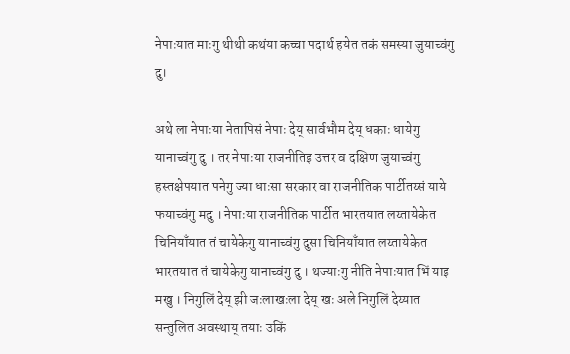नेपाःयात माःगु थीथी कथंया कच्चा पदार्थ हयेत तकं समस्या जुयाच्वंगु दु।

अथे ला नेपाःया नेतापिसं नेपाः देय् सार्वभौम देय् धकाः धायेगु यानाच्वंगु दु । तर नेपाःया राजनीतिइ उत्तर व दक्षिण जुयाच्वंगु हस्तक्षेपयात पनेगु ज्या धाःसा सरकार वा राजनीतिक पार्टीतय्सं याये फयाच्वंगु मदु । नेपाःया राजनीतिक पार्टीत भारतयात लय्तायेकेत चिनियाँयात तं चायेकेगु यानाच्वंगु दुसा चिनियाँयात लय्तायेकेत भारतयात तं चायेकेगु यानाच्वंगु दु । थज्याःगु नीति नेपाःयात भिं याइ मखु । निगुलिं देय् झी जःलाखःला देय् खः अले निगुलिं देय्यात सन्तुलित अवस्थाय् तयाः उकिं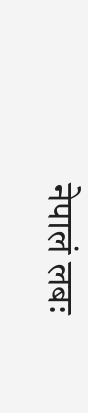नेपालं लबः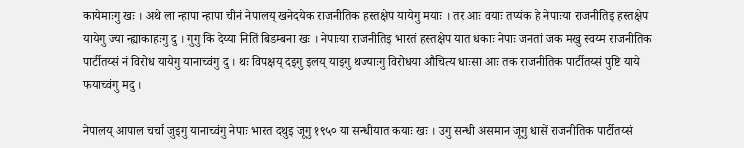कायेमाःगु खः । अथे ला न्हापा न्हापा चीनं नेपालय् खनेदयेक राजनीतिक हस्तक्षेप यायेगु मयाः । तर आः वयाः तप्यंक हे नेपाःया राजनीतिइ हस्तक्षेप यायेगु ज्या न्ह्याकाहःगु दु । गुगु कि देय्या नितिं बिडम्बना खः । नेपाःया राजनीतिइ भारतं हस्तक्षेप यात धकाः नेपाः जनतां जक मखु स्वय्म राजनीतिक पार्टीतय्सं नं विरोध यायेगु यानाच्वंगु दु । थः विपक्षय् दइगु इलय् याइगु थज्याःगु विरोधया औचित्य धाःसा आः तक राजनीतिक पार्टीतय्सं पुष्टि याये फयाच्वंगु मदु ।

नेपालय् आपाल चर्चा जुइगु यानाच्वंगु नेपाः भारत दथुइ जूगु १९५० या सन्धीयात कयाः खः । उगु सन्धी असमान जूगु धासें राजनीतिक पार्टीतय्सं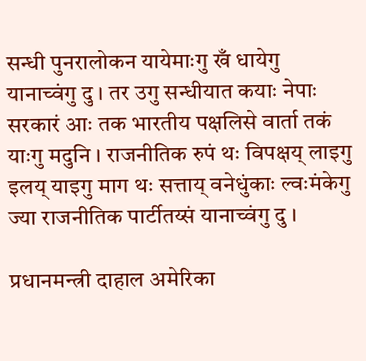सन्धी पुनरालोकन यायेमाःगु खँ धायेगु यानाच्वंगु दु । तर उगु सन्धीयात कयाः नेपाः सरकारं आः तक भारतीय पक्षलिसे वार्ता तकं याःगु मदुनि । राजनीतिक रुपं थः विपक्षय् लाइगु इलय् याइगु माग थः सत्ताय् वनेधुंकाः ल्वःमंकेगु ज्या राजनीतिक पार्टीतय्सं यानाच्वंगु दु ।

प्रधानमन्त्री दाहाल अमेरिका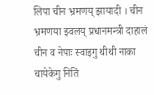लिपा चीन भ्रमणय् झायादी । चीन भ्रमणया झ्वलय् प्रधानमन्त्री दाहालं चीन व नेपाः स्वाइगु थीथी नाका चायेकेगु नितिं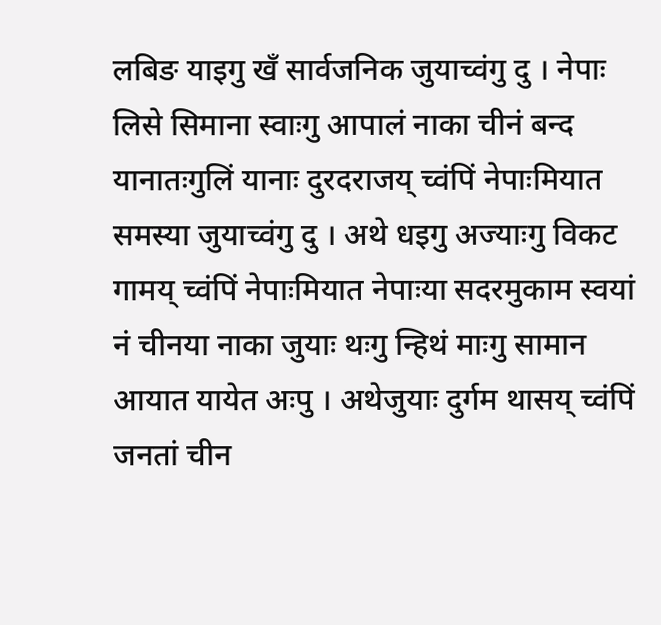लबिङ याइगु खँ सार्वजनिक जुयाच्वंगु दु । नेपाः लिसे सिमाना स्वाःगु आपालं नाका चीनं बन्द यानातःगुलिं यानाः दुरदराजय् च्वंपिं नेपाःमियात समस्या जुयाच्वंगु दु । अथे धइगु अज्याःगु विकट गामय् च्वंपिं नेपाःमियात नेपाःया सदरमुकाम स्वयां नं चीनया नाका जुयाः थःगु न्हिथं माःगु सामान आयात यायेत अःपु । अथेजुयाः दुर्गम थासय् च्वंपिं जनतां चीन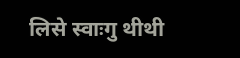लिसे स्वाःगु थीथी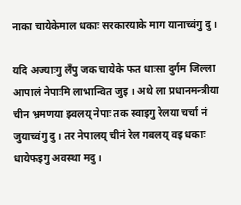नाका चायेकेमाल धकाः सरकारयाके माग यानाच्वंगु दु ।

यदि अज्याःगु लँपु जक चायेके फत धाःसा दुर्गम जिल्ला आपालं नेपाःमि लाभान्वित जुइ । अथे ला प्रधानमन्त्रीया चीन भ्रमणया झ्वलय् नेपाः तक स्वाइगु रेलया चर्चा नं जुयाच्वंगु दु । तर नेपालय् चीनं रेल गबलय् वइ धकाः धायेफइगु अवस्था मदु ।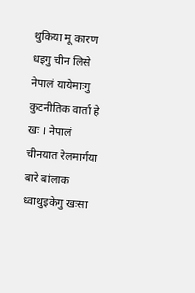थुकिया मू कारण धइगु चीन लिसे नेपालं यायेमाःगु कुटनीतिक वार्ता हे खः । नेपालं चीनयात रेलमार्गया बारे बांलाक ध्वाथुइकेगु खःसा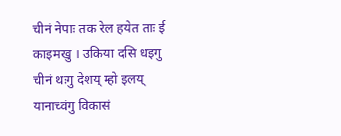चीनं नेपाः तक रेल हयेत ताः ई काइमखु । उकिया दसि धइगु चीनं थःगु देशय् म्हो इलय् यानाच्वंगु विकासं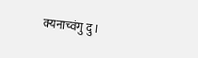क्यनाच्वंगु दु ।